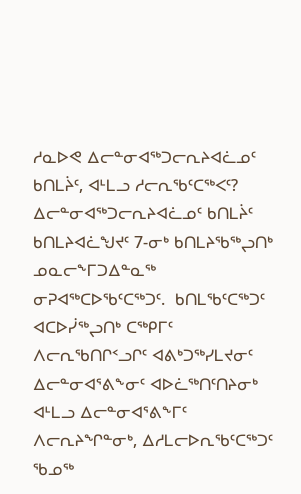ᓱᓇᐅᕙ ᐃᓕᓐᓂᐊᖅᑐᓕᕆᔨᐊᓛᓄᑦ ᑲᑎᒪᔩᑦ, ᐊᒻᒪᓗ ᓱᓕᕆᖃᑦᑕᖅᐸᑦ?
ᐃᓕᓐᓂᐊᖅᑐᓕᕆᔨᐊᓛᓄᑦ ᑲᑎᒪᔩᑦ ᑲᑎᒪᔨᐊᓛᖑᔪᑦ 7-ᓂᒃ ᑲᑎᒪᔨᖃᖅᖢᑎᒃ ᓄᓇᓕᖕᒥᑐᐃᓐᓇᖅ ᓂᕈᐊᖅᑕᐅᖃᑦᑕᖅᑐᑦ.  ᑲᑎᒪᖃᑦᑕᖅᑐᑦ ᐊᑕᐅᓰᖅᖢᑎᒃ ᑕᖅᑭᒥᑦ ᐱᓕᕆᖃᑎᒋᑉᓗᒋᑦ ᐊᕕᒃᑐᖅᓯᒪᔪᓂᑦ ᐃᓕᓐᓂᐊᕐᕕᖕᓂᑦ ᐊᐅᓛᖅᑎᑦᑎᔨᓂᒃ ᐊᒻᒪᓗ ᐃᓕᓐᓂᐊᕐᕕᖕᒥᑦ ᐱᓕᕆᔨᖏᓐᓂᒃ, ᐃᓱᒪᓕᐅᕆᖃᑦᑕᖅᑐᑦ ᖃᓄᖅ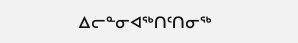ᐃᓕᓐᓂᐊᖅᑎᑦᑎᓂᖅ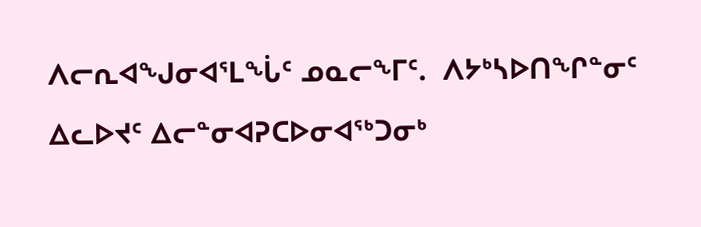ᐱᓕᕆᐊᖑᓂᐊᕐᒪᖔᑦ ᓄᓇᓕᖕᒥᑦ.  ᐱᔭᒃᓴᐅᑎᖏᓐᓂᑦ ᐃᓚᐅᔪᑦ ᐃᓕᓐᓂᐊᕈᑕᐅᓂᐊᖅᑐᓂᒃ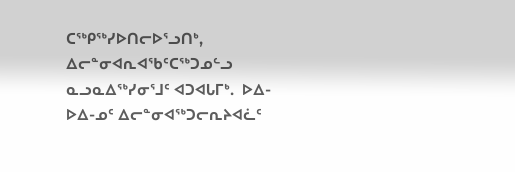ᑕᖅᑭᖅᓯᐅᑎᓕᐅᕐᓗᑎᒃ, ᐃᓕᓐᓂᐊᕆᐊᖃᑦᑕᖅᑐᓄᓪᓗ ᓇᓗᓇᐃᖅᓯᓂᕐᒧᑦ ᐊᑐᐊᒐᒥᒃ.  ᐅᐃ-ᐅᐃ-ᓄᑦ ᐃᓕᓐᓂᐊᖅᑐᓕᕆᔨᐊᓛᑦ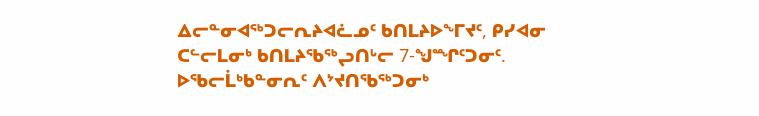ᐃᓕᓐᓂᐊᖅᑐᓕᕆᔨᐊᓛᓄᑦ ᑲᑎᒪᔨᐅᖕᒥᔪᑦ, ᑭᓯᐊᓂ ᑕᓪᓕᒪᓂᒃ ᑲᑎᒪᔨᖃᖅᖢᑎᒡᓕ 7-ᖑᙱᑦᑐᓂᑦ.  ᐅᖃᓕᒫᒃᑲᓐᓂᕆᑦ ᐱᔾᔪᑎᖃᖅᑐᓂᒃ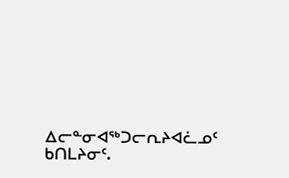ᐃᓕᓐᓂᐊᖅᑐᓕᕆᔨᐊᓛᓄᑦ ᑲᑎᒪᔨᓂᑦ.